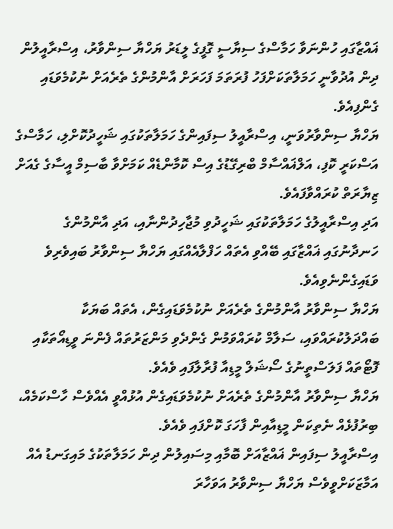ޣައްޒާގައި ހުންނަވާ ހަމާސްގެ ސިޔާސީ ގޮފީގެ ލީޑަރު ޔަހްޔާ ސިންވާރު، އިސްރާއީލުން ދިން އުދުވާނީ ހަމަލާތަކަށްފަހު ފުރަތަމަ ފަހަރަށް އާންމުންގެ ތެރެއަށް ނުކުމެވަޑައި ގެންފިއެވެ.
ޔަހްޔާ ސިންވާރުވަނީ، އިސްރާއީލު ސިފައިންގެ ހަމަލާތަކުގައި ޝަހީދުކޮށްލި، ހަމާސްގެ އަސްކަރީ ކޮފި، އަލްޣައްސާމް ބްރިގޭޑުގެ އިސް ކޮމާންޑެއް ކަމަށްވާ ބާސިމް އީސާގެ ގެއަށް ޒިޔާރަތް ކުރައްވާފައެވެ.
އަދި އިސްރާއީލުގެ ހަމަލާތަކުގައި ޝަހީދުވި މުޖާހިދުންނާއި، އަދި އާންމުންގެ ހަނދާނުގައި ޣައްޒާގައި ބޭއްވި އެތައް ހަފްލާއެއްގައި ޔަހްޔާ ސިންވާރު ބައިވެރިވެ ވަޑައިގެންނެވިއެވެ.
ޔަހްޔާ ސިންވާރު އާންމުންގެ ތެރެއަށް ނުކުމެވަޑައިގެން، އެތައް ބަޔަކާ ބައްދަލުކުރައްވައި، ސަލާމް ކުރައްވަމުން ގެންދެވި މަންޒަރުތައް ފެންނަ ވީޑިއޯތަކާއި ފޮޓޯތައް ފަލަސްތީނުގެ ސޯޝަލް މީޑިއާ ފުރާލާފައި ވެއެވެ.
ޔަހްޔާ ސިންވާރު އާންމުންގެ ތެރެއަށް ނުކުމެވަޑައިގެން އުޅުއްވީ އެއްވެސް ހާސްކަމެއް، ބިރުފުޅެއް ނެތިކަން މީޑިއާއިން ފާހަގަ ކޮށްފައި ވެއެވެ.
އިސްރާއީލު ސިފައިން ޣައްޒާއަށް ބޮމާއި މިސައިލުން ދިން ހަމަލާތަކުގެ މައިގަނޑު އެއް އަމާޒަކަށްވީވެސް ޔަހްޔާ ސިންވާރު އަވަހާރަ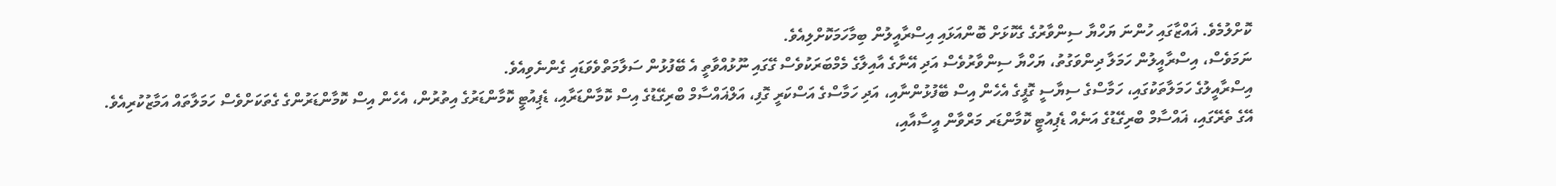ކޮށްލުމެވެ. ޣައްޒާގައި ހުންނަ ޔަހްޔާ ސިންވާރުގެ ގެކޮޅަށް ބޮންއަޅައި އިސްރާއީލުން ބިމާހަމަކޮށްލިއެވެ.
ނަމަވެސް، އިސްރާއީލުން ހަމަލާ ދިންވަގުތު، ޔަހްޔާ ސިންވާރުވެސް އަދި އޭނާގެ އާއިލާގެ މެމްބަރަކުވެސް ގޭގައި ނޫޅުއްވާތީ އެ ބޭފުޅުން ސަލާމަތްވެވަޑައި ގެންނެވިއެވެ.
އިސްރާއީލުގެ ހަމަލާތަކުގައި، ހަމާސްގެ ސިޔާސީ ގޮފީގެ އެހެން އިސް ބޭފުޅުންނާއި، އަދި ހަމާސްގެ އަސްކަރީ ގޮފި، އަލްޣައްސާމް ބްރިގޭޑުގެ އިސް ކޮމާންޑަރާއި، ޑެޕިއުޓީ ކޮމާންޑަރުގެ އިތުރުން، އެހެން އިސް ކޮމާންޑަރުންގެ ގެތަކަށްވެސް ހަމަލާތައް އަމާޒުކުރިއެވެ.
އޭގެ ތެރޭގައި، ޣައްސާމް ބްރިގޭޑުގެ އަނެއް ޑެޕިއުޓީ ކޮމާންޑަރ މަރްވާން އީސާއާއި،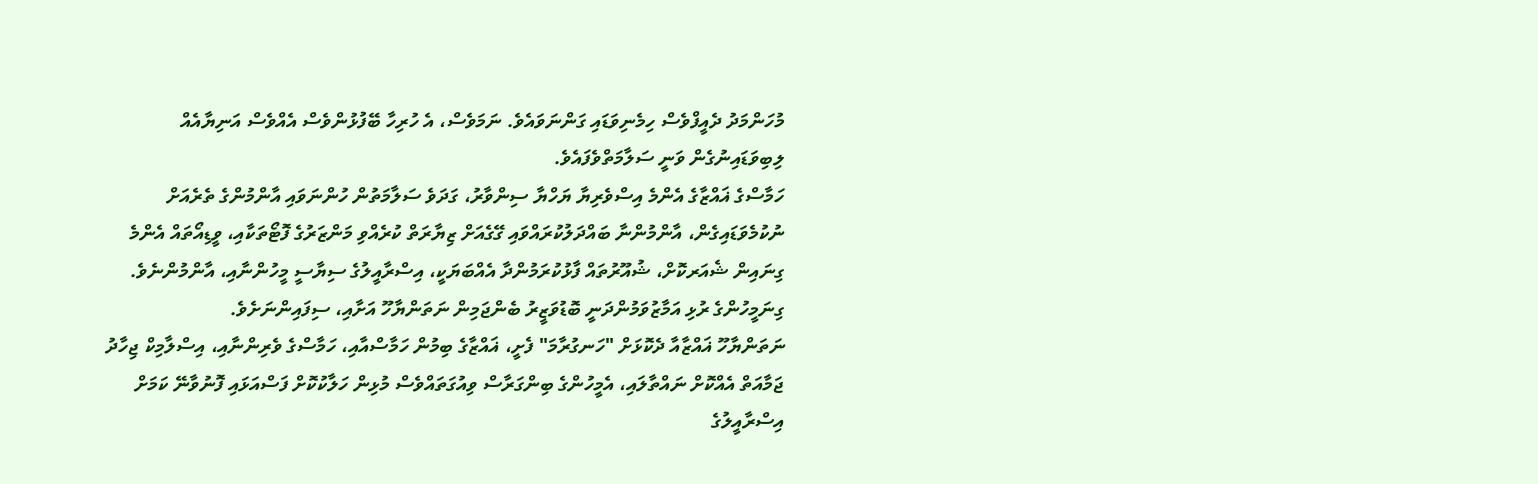މުހަންމަދު ދެއީފްވެސް ހިމެނިވަޑައި ގަންނަވައެވެ. ނަމަވެސް، އެ ހުރިހާ ބޭފުޅުންވެސް އެއްވެސް އަނިޔާއެއް ލިބިވަޑައިނުގެން ވަނީ ސަލާމަތްވެފައެވެ.
ހަމާސްގެ ޣައްޒާގެ އެންމެ އިސްވެރިޔާ ޔަހްޔާ ސިންވާރު، ގަދަވެ ސަލާމަތުން ހުންނަވައި އާންމުންގެ ތެރެއަށް ނުކުމެވަޑައިގެން، އާންމުންނާ ބައްދަލުކުރައްވައި ގޭގެއަށް ޒިޔާރަތް ކުރެއްވި މަންޒަރުގެ ފޮޓޯތަކާއި، ވީޑިއޯތައް އެންމެ ގިނައިން ޝެއަރކޮށް، ޝުއޫރުތައް ފާޅުކުރަމުންދާ އެއްބަޔަކީ، އިސްރާއީލުގެ ސިޔާސީ މީހުންނާއި، އާންމުންނެވެ.
ގިނަމީހުންގެ ރުޅި އަމާޒުވަމުންދަނީ ބޮޑުވަޒީރު ބެންޖަމިން ނަތަންޔާހޫ އަށާއި، ސިފައިންނަށެވެ.
ނަތަންޔާހޫ ޣައްޒާއާ ދެކޮޅަށް "ހަނގުރާމަ" ފެށީ، ޣައްޒާގެ ބިމުން ހަމާސްއާއި، ހަމާސްގެ ވެރިންނާއި، އިސްލާމިކް ޖިހާދު ޖަމާއަތް އެއްކޮށް ނައްތާލައި، އެމީހުންގެ ބިންގަރާސް ވިއުގަތައްވެސް މުޅިން ހަލާކުކޮށް ފަސްއަޅައި ފޮނުވާނޭ ކަމަށް އިސްރާއީލުގެ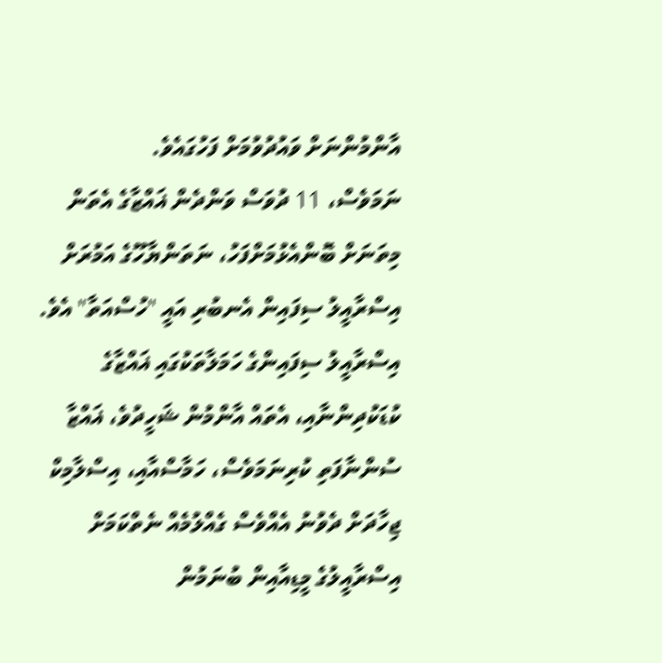އާންމުންނަށް ވައުދުވުމަށް ފަހުގައެވެ.
ނަމަވެސް، 11 ދުވަސް ވަންދެން ޣައްޒާގެ އެތަން މިތަނަށް ބޮންއެޅުމަށްފަހު، ނަތަންޔާހޫގެ އަމުރަށް އިސްރާއީލު ސިފައިން އެނބުރި އައީ "ހުސްއަތާ" އެވެ.
އިސްރާއީލު ސިފައިންގެ ހަމަލާތަކުގައި ޣައްޒާގެ ކުޑަކުދިންނާއި، އެތައް އާންމުން ޝަހީދުވެ، ޣައްޒާ ސުންނާފަތި ކުރިނަމަވެސް، ހަމާސްއާއި، އިސްލާމިކް ޖިހާދަށް ދެވުނު އެއްވެސް ގެއްލުމެއް ނެތްކަމަށް އިސްރާއީލުގެ މީޑިއާއިން ބުނަމުން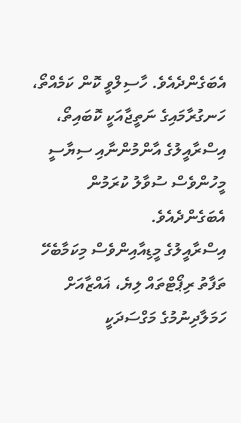އެބަގެންދެއެވެ. ހާސިލްވީ ކޮން ކަމެއްތޯ، ހަނގުރާމައިގެ ނަތީޖާއަކީ ކޮބައިތޯ، އިސްރާއީލުގެ އާންމުންނާއި ސިޔާސީ މީހުންވެސް ސުވާލު ކުރަމުން އެބަގެންދެއެވެ.
އިސްރާއީލުގެ މީޑިއާއިންވެސް މިކަމާބެހޭ ތަފާތު ރިޕޯޓްތައް ލިޔެ، ޣައްޒާއަށް ހަމަލާދިނުމުގެ މަގްސަދަކީ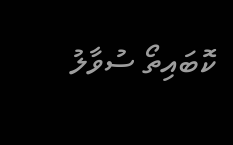ކޮބައިތޯ ސުވާލު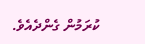ކުރަމުން ގެންދެއެވެ.